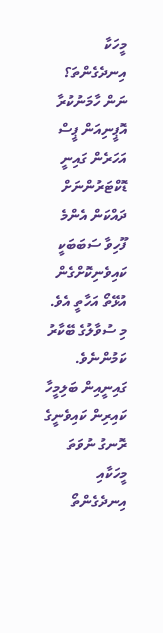މީހަކާ އިނދެގެންތަ؟
ނަން ހާމަނުކުރާ އޮޕީނިއަން ޕީސް
އަހަރެން ގައިނީ ޑޮކްޓަރުންނަށް ދައްކަން އެންމެ ފޫހިވާ ސަބަބަކީ ކައިވެނިކޮށްގެން އުޅޭތޯ އަހާތީ އެވެ. މި ސުވާލުގެ ބޭކާރު ކަމުންނެވެ. ގައިނީއިން ބަލިމީހާ ކައިރިން ކައިވެނީގެ ރޮނގު ނުވަތަ މީހަކާއި އިނދެގެންތޯ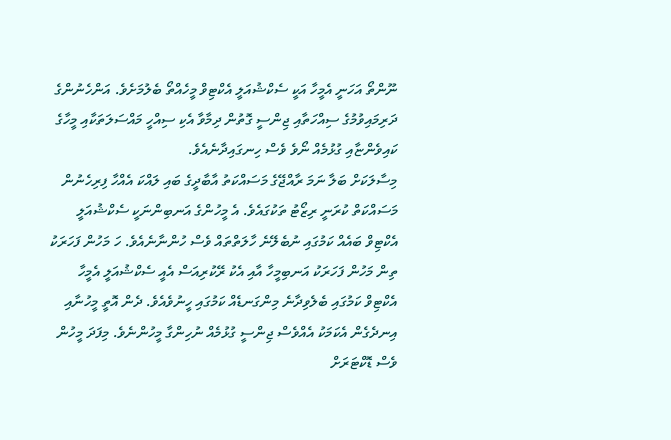ނޫންތޯ އަހަނީ އެމީހާ އަކީ ސެކްޝުއަލީ އެކްޓިވް މީހެއްތޯ ބެލުމަށެވެ. އަންހެނުންގެ ދަރިމައިވުމުގެ ސިއްހަތާއި ޖިންސީ ގޮތުން ދިމާވާ އެކި ސިއްހީ މައްސަލަތަކާއި މީހާގެ ކައިވެންޏާއި ގުޅުމެއް ނޯވެ ވެސް ހިނގައިދާނެއެވެ.
މިސާލަކަށް ބަލާ ނަމަ ރާއްޖޭގެ މަސައްކަތު އާބާދީގެ ބައި ލައްކަ އެއްހާ ފިރިހެނުން މަސައްކަތް ކުރަނީ ރިޒޯޓު ތަކުގައެވެ. އެ މީހުންގެ އަނބިންނަކީ ސެކްޝުއަލީ އެކްޓިވް ބައެއް ކަމުގައި ނުބެލޭނެ ހާލަތްތައް ވެސް ހުންނާނެއެވެ. ހަ މަހުން ފަހަރަކު ތިން މަހުން ފަހަރަކު އަނބިމީހާ އާއި އެކު ރޭކުރިއަސް އެއީ ސެކްޝުއަލީ އެމީހާ އެކްޓިވް ކަމުގައި ބެލެވިދާނެ މިންގަނޑެއް ކަމުގައި ހީނުވެއެވެ. ދެން އޮތީ މީހުނާއި އިނދެގެން އެކަމަކު އެއްވެސް ޖިންސީ ގުޅުމެއް ނުހިންގާ މީހުންނެވެ. މިފަދަ މީހުން ވެސް ޑޮކްޓަރަށް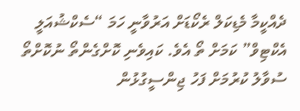ދެއްކީމާ މެޑިކަލް ރެކޯޑަށް އަރުވާނީ ހަމަ “ސެކްޝުއަލީ އެކްޓިވް” ކަމަށް ތޯ އެވެ. ކައިވެނި ކޮށްގެންތޯ ނުކޮށްތޯ ސުވާލު ކުރުމަށް ފަހު ޖިންސީގުޅުން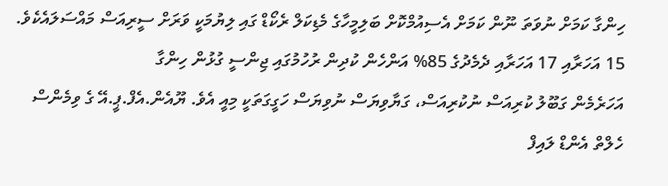ހިންގާ ކަމަށް ނުވަތަ ނޫން ކަމަށް އެސިއުމްކޮށް ބަލިމީހާގެ މެޑިކަލް ރެކޯޑް ގައި ލިޔުމަކީ ވަރަށް ސީރިއަސް މައްސަލައެކެވެ.
15 އަހަރާއި 17 އަހަރާއި ދެމެދުގެ 85% އަންހެން ކުދިން ރުހުމުގައި ޖިންސީ ގުޅުން ހިންގާ
އަހަރެމެން ގަބޫލު ކުރިއަސް ނުކުރިއަސް، ގަޔާވިޔަސް ނުވިޔަސް ހަގީގަތަކީ މިއީ އެވެ. ޔޫއެން.އެފް.ޕީ.އޭ ގެ ވިމެންސް ހެލްތް އެންޑް ލައިފް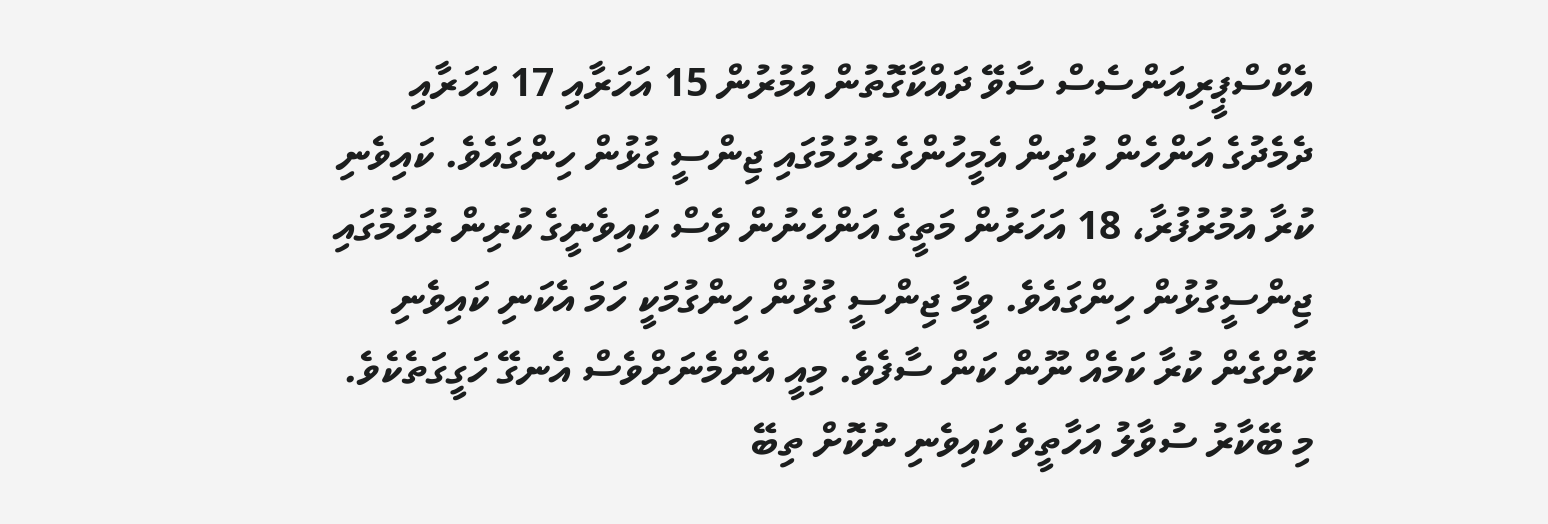އެކްސްޕީރިއަންސެސް ސާވޭ ދައްކާގޮތުން އުމުރުން 15 އަހަރާއި 17 އަހަރާއި ދެމެދުގެ އަންހެން ކުދިން އެމީހުންގެ ރުހުމުގައި ޖިންސީ ގުޅުން ހިންގައެވެ. ކައިވެނި ކުރާ އުމުރުފުރާ، 18 އަހަރުން މަތީގެ އަންހެނުން ވެސް ކައިވެނީގެ ކުރިން ރުހުމުގައި ޖިންސީގުޅުން ހިންގައެވެ. ވީމާ ޖިންސީ ގުޅުން ހިންގުމަކީ ހަމަ އެކަނި ކައިވެނި ކޮށްގެން ކުރާ ކަމެއް ނޫން ކަން ސާފެވެ. މިއީ އެންމެނަށްވެސް އެނގޭ ހަގީގަތެކެވެ.
މި ބޭކާރު ސުވާލު އަހާތީވެ ކައިވެނި ނުކޮށް ތިބޭ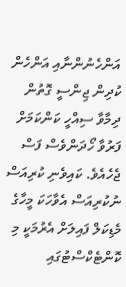އަންހެނުންނާއި އަންހެން ކުދިން ޖިންސީ ގޮތުން ދިމާވާ ސިއްހީ ކަންކަމަށް ފަރުވާ ހޯދަންވެސް ފަސް ޖެހެއެވެ. ކައިވެނި ކުރިއަސް ނުކުރިއަސް އެވާހަކަ މީހާގެ މެޑިކަލް ފައިލަށް އެރުމަކީ މި ކޮންޓެކްސްޓުގައި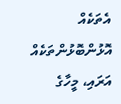އެތަކެއް އޮޅުންބޮޅުންތަކެއް އަރައި، މީހާގެ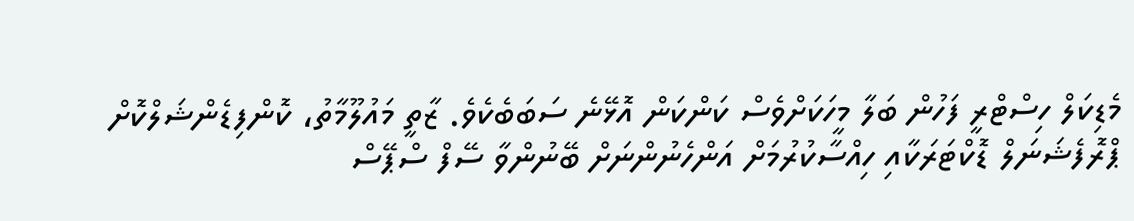މެޑިކަލް ހިސްޓްރީ ފަހުން ބަލާ މީހަކަށްވެސް ކަންކަން އޮޅޭނެ ސަބަބެކެވެ. ޒާތީ މައުލޫމާތު، ކޮންފިޑެންޝަލްކޮށް ޕްރޮފެޝަނަލް ޑޮކްޓަރަކާއި ހިއްސާކުރުމަށް އަންހެނުންނަށް ބޭނުންވާ ސޭފް ސްޕޭސް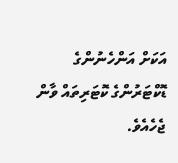އަކަށް އަންހެނުންގެ ޑޮކްޓަރުންގެ ކޮޓަރިތައް ވާން ޖެހެއެވެ.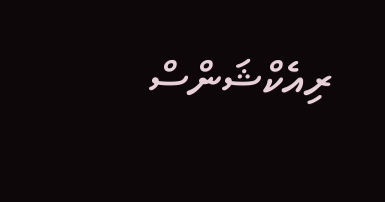ރިއެކްޝަންސް